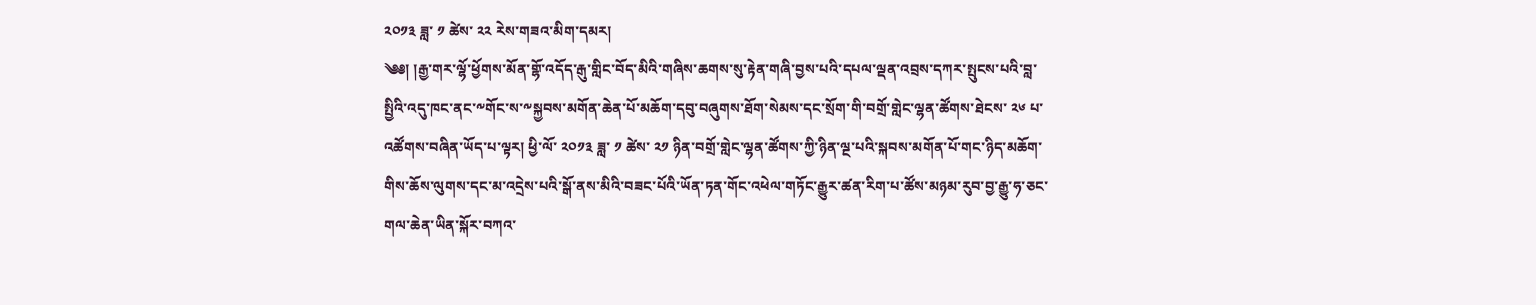༢༠༡༣ ཟླ་ ༡ ཚེས་ ༢༢ རེས་གཟའ་མིག་དམར།
༄༅། །རྒྱ་གར་ལྷོ་ཕྱོགས་མོན་གྷོ་འདོད་རྒུ་གླིང་བོད་མིའི་གཞིས་ཆགས་སུ་རྟེན་གཞི་བྱས་པའི་དཔལ་ལྡན་འབྲས་དཀར་སྤུངས་པའི་བླ་སྤྱིའི་འདུ་ཁང་ནང་༸གོང་ས་༸སྐྱབས་མགོན་ཆེན་པོ་མཆོག་དབུ་བཞུགས་ཐོག་སེམས་དང་སྲོག་གི་བགྲོ་གླེང་ལྷན་ཚོགས་ཐེངས་ ༢༦ པ་འཚོགས་བཞིན་ཡོད་པ་ལྟར། ཕྱི་ལོ་ ༢༠༡༣ ཟླ་ ༡ ཚེས་ ༢༡ ཉིན་བགྲོ་གླེང་ལྷན་ཚོགས་ཀྱི་ཉིན་ལྔ་པའི་སྐབས་མགོན་པོ་གང་ཉིད་མཆོག་གིས་ཆོས་ལུགས་དང་མ་འདྲེས་པའི་སྒོ་ནས་མིའི་བཟང་པོའི་ཡོན་ཏན་གོང་འཕེལ་གཏོང་རྒྱུར་ཚན་རིག་པ་ཚོས་མཉམ་རུབ་བྱ་རྒྱུ་ཧ་ཅང་གལ་ཆེན་ཡིན་སྐོར་བཀའ་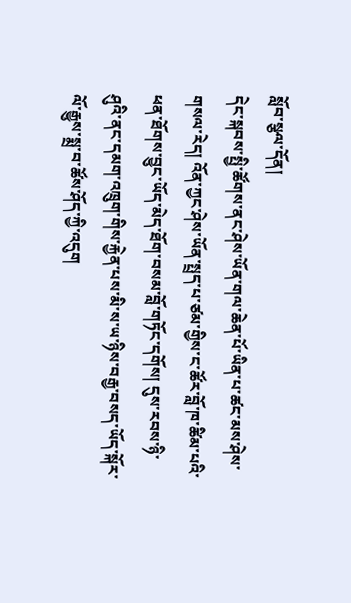སློབ་སྩལ་དོན།
དེང་སྐབས་སྤྱི་ཚོགས་ནང་ཤེས་ཡོན་གལ་ཆེན་པོ་ཡིན་པ་ཚང་མས་ཤེས་གསལ་རེད། འོན་ཀྱང་ཤེས་ཡོན་སྤྲད་པ་ཙམ་གྱིས་ང་ཚོར་བློ་ཁ་ཚིམ་པའི་ཕན་ཐོགས་བྱུང་ཡོད་མེད་ཐོག་བསམ་བློ་གཏོང་དགོས། དུས་རབས་ཉི་ཤུའི་ནང་དམག་འཁྲུག་གིས་རྐྱེན་པས་མི་ས་ཡ་ཉིས་བརྒྱ་བསད་ཡོད་སྐོར་ལོ་རྒྱུས་སྨྲ་བ་ཚོས་ཤོད་ཀྱི་འདུག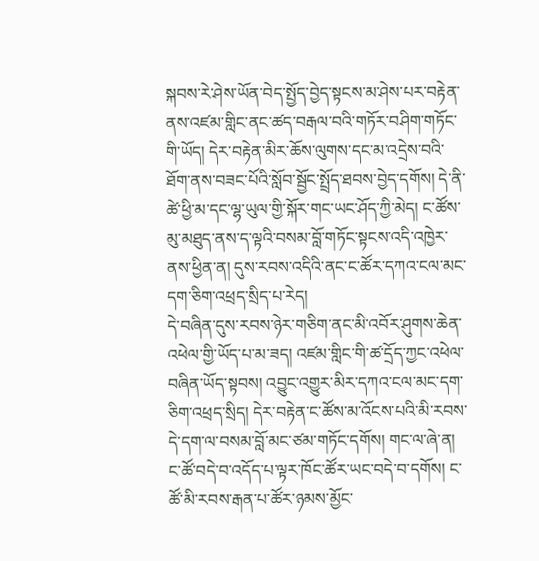སྐབས་རེ་ཤེས་ཡོན་བེད་སྤྱོད་བྱེད་སྟངས་མ་ཤེས་པར་བརྟེན་ནས་འཛམ་གླིང་ནང་ཚད་བརྒལ་བའི་གཏོར་བཤིག་གཏོང་གི་ཡོད། དེར་བརྟེན་མིར་ཆོས་ལུགས་དང་མ་འདྲེས་བའི་ཐོག་ནས་བཟང་པོའི་སློབ་སྦྱོང་སྤྲོད་ཐབས་བྱེད་དགོས། དེ་ནི་ཚེ་ཕྱི་མ་དང་ལྷ་ཡུལ་གྱི་སྐོར་གང་ཡང་ཤོད་ཀྱི་མེད། ང་ཚོས་མུ་མཐུད་ནས་ད་ལྟའི་བསམ་བློ་གཏོང་སྟངས་འདི་འཁྱེར་ནས་ཕྱིན་ན། དུས་རབས་འདིའི་ནང་ང་ཚོར་དཀའ་ངལ་མང་དག་ཅིག་འཕྲད་སྲིད་པ་རེད།
དེ་བཞིན་དུས་རབས་ཉེར་གཅིག་ནང་མི་འབོར་ཤུགས་ཆེན་འཕེལ་གྱི་ཡོད་པ་མ་ཟད། འཛམ་གླིང་གི་ཚ་དྲོད་ཀྱང་འཕེལ་བཞིན་ཡོད་སྟབས། འབྱུང་འགྱུར་མིར་དཀའ་ངལ་མང་དག་ཅིག་འཕྲད་སྲིད། དེར་བརྟེན་ང་ཚོས་མ་འོངས་པའི་མི་རབས་དེ་དག་ལ་བསམ་བློ་མང་ཙམ་གཏོང་དགོས། གང་ལ་ཞེ་ན། ང་ཚོ་བདེ་བ་འདོད་པ་ལྟར་ཁོང་ཚོར་ཡང་བདེ་བ་དགོས། ང་ཚོ་མི་རབས་རྒན་པ་ཚོར་ཉམས་མྱོང་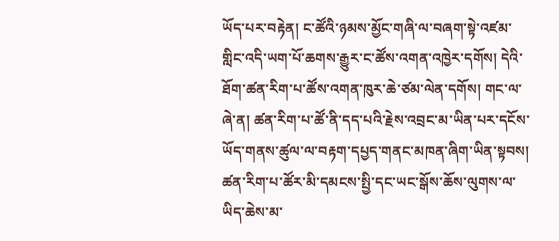ཡོད་པར་བརྟེན། ང་ཚོའི་ཉམས་མྱོང་གཞི་ལ་བཞག་སྟེ་འཛམ་གླིང་འདི་ཡག་པོ་ཆགས་རྒྱུར་ང་ཚོས་འགན་འཁྱེར་དགོས། དེའི་ཐོག་ཚན་རིག་པ་ཚོས་འགན་ཁུར་ཆེ་ཙམ་ལེན་དགོས། གང་ལ་ཞེ་ན། ཚན་རིག་པ་ཚོ་ནི་དད་པའི་རྗེས་འབྲང་མ་ཡིན་པར་དངོས་ཡོད་གནས་ཚུལ་ལ་བརྟག་དཔྱད་གནང་མཁན་ཞིག་ཡིན་སྟབས། ཚན་རིག་པ་ཚོར་མི་དམངས་སྤྱི་དང་ཡང་སྒོས་ཆོས་ལུགས་ལ་ཡིད་ཆེས་མ་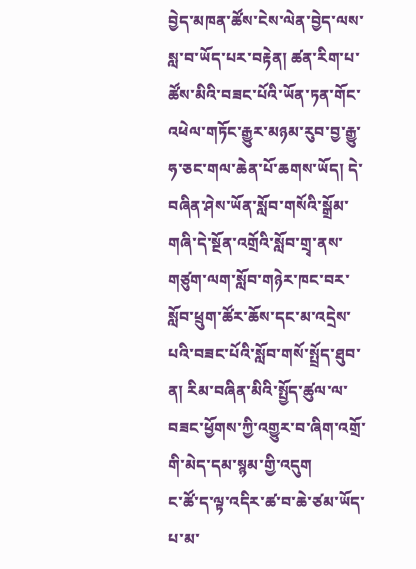བྱེད་མཁན་ཚོས་ངེས་ལེན་བྱེད་ལས་སླ་བ་ཡོད་པར་བརྟེན། ཚན་རིག་པ་ཚོས་མིའི་བཟང་པོའི་ཡོན་ཏན་གོང་འཕེལ་གཏོང་རྒྱུར་མཉམ་རུབ་བྱ་རྒྱུ་ཧ་ཅང་གལ་ཆེན་པོ་ཆགས་ཡོད། དེ་བཞིན་ཤེས་ཡོན་སློབ་གསོའི་སྒྲོམ་གཞི་དེ་སྔོན་འགྲོའི་སློབ་གྲྭ་ནས་གཙུག་ལག་སློབ་གཉེར་ཁང་བར་སློབ་ཕྲུག་ཚོར་ཆོས་དང་མ་འདྲེས་པའི་བཟང་པོའི་སློབ་གསོ་སྤྲོད་ཐུབ་ན། རིམ་བཞིན་མིའི་སྤྱོད་ཚུལ་ལ་བཟང་ཕྱོགས་ཀྱི་འགྱུར་བ་ཞིག་འགྲོ་གི་མེད་དམ་སྙམ་གྱི་འདུག
ང་ཚོ་ད་ལྟ་འདིར་ཚ་བ་ཆེ་ཙམ་ཡོད་པ་མ་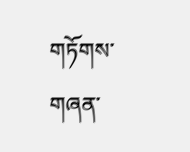གཏོགས་གཞན་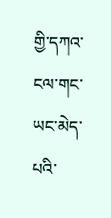གྱི་དཀའ་ངལ་གང་ཡང་མེད་པའི་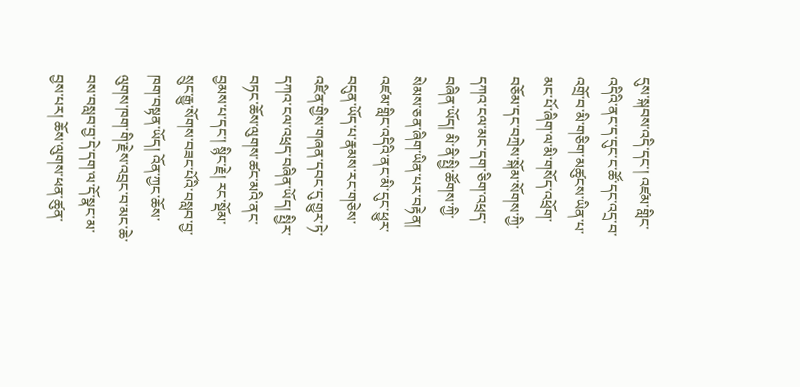དུས་སྐབས་འདི་དང་། འཛམ་གླིང་འདིའི་ནང་ད་དུང་ང་ཚོ་དང་འདྲ་བ་འགྲོ་བ་མི་གཅིག་མཚུངས་ཡིན་པ་མང་པོ་ཞིག་ལ་མི་གསོད་འཕྲོག་བཅོམ་དང་བཀྲེས་སྐོམ་སོགས་ཀྱི་དཀའ་ངལ་མང་དག་ཅིག་འཕྲད་བཞིན་ཡོད། མི་ནི་སྤྱི་ཚོགས་ཀྱི་སེམས་ཅན་ཞིག་ཡིན་པར་བརྟེན། འཛམ་གླིང་འདིའི་ནང་མི་དུང་ཕྱུར་བདུན་ཡོད་པ་རྣམས་རང་གཅེས་འཛིན་གྱིས་གཞན་དབང་དུ་གྱུར་ཏེ་དཀའ་ངལ་འཕྲད་བཞིན་ཡོད། སྤྱིར་བཏང་ཆོས་ལུགས་ཚང་མའི་ནང་བྱམས་པ་དང་། སྙིང་རྗེ། རང་སྡོམ་སྲུང་རྒྱུ་སོགས་བཟང་པོའི་བསླབ་བྱ་ཁག་བསྟན་ཡོད། འོན་ཀྱང་ཆོས་ལུགས་ཁག་གི་རྗེས་འབྲང་བ་མང་ཆེ་བས་བསླབ་བྱ་དེ་དག་ལ་དོ་སྣང་མ་བྱས་པར། ཆོས་ལུགས་ཕན་ཚུན་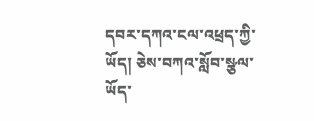དབར་དཀའ་ངལ་འཕྲད་ཀྱི་ཡོད། ཅེས་བཀའ་སློབ་སྩལ་ཡོད་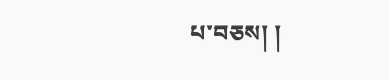པ་བཅས། །